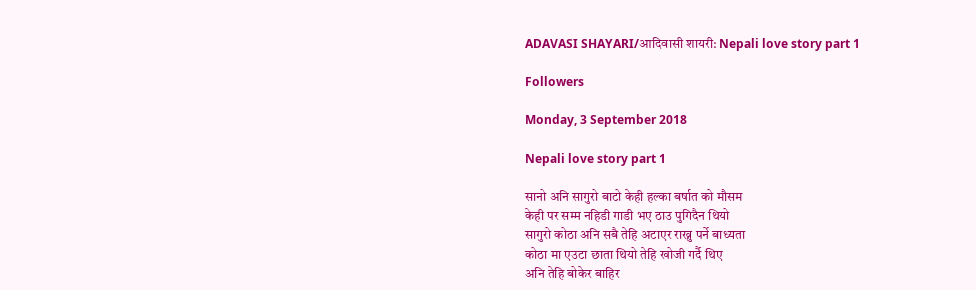ADAVASI SHAYARI/आदिवासी शायरी: Nepali love story part 1

Followers

Monday, 3 September 2018

Nepali love story part 1

सानो अनि सागुरो बाटो केही हल्का बर्षात को मौसम
केही पर सम्म नहिडी गाडी भए ठाउ पुगिदैन थियो
सागुरो कोठा अनि सबै तेहि अटाएर राख्नु पर्ने बाध्यता
कोठा मा एउटा छाता थियो तेहि खोजी गर्दै थिए
अनि तेहि बोकेर बाहिर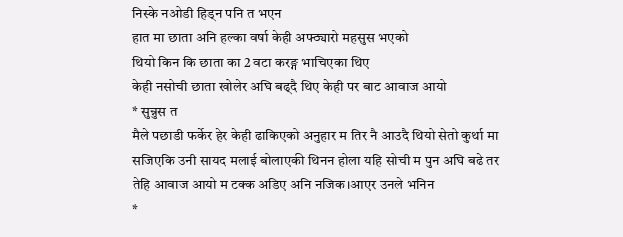निस्के नओडी हिड्न पनि त भएन
हात मा छाता अनि हल्का वर्षा केही अफ्ठ्यारो महसुस भएको
थियो किन कि छाता का 2 वटा करङ्ग भाचिएका थिए
केही नसोची छाता खोलेर अघि बढ्दै थिए केही पर बाट आवाज आयो
* सुन्नुस त
मैले पछाडी फर्केर हेर केही ढाकिएको अनुहार म तिर नै आउदै थियो सेतो कुर्था मा सजिएकि उनी सायद मलाई बोलाएकी थिनन होला यहि सोची म पुन अघि बढे तर तेहि आवाज आयो म टक्क अडिए अनि नजिक।आएर उनले भनिन
*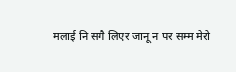मलाई नि सगै लिएर जानू न पर सम्म मेरो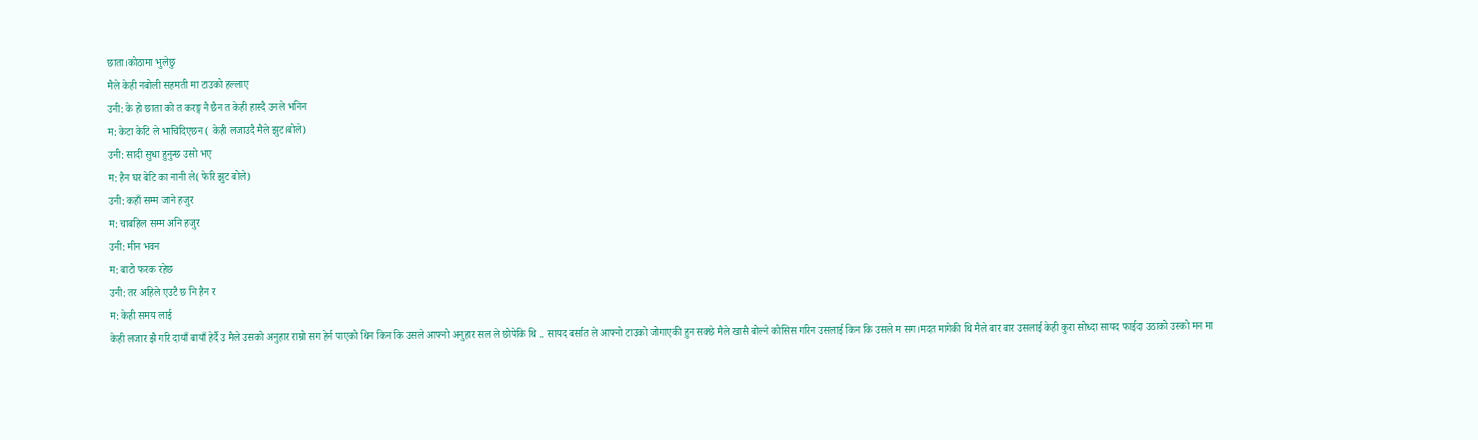छाता।कोठामा भुलेछु
मैले केही नबोली सहमती मा टाउको हल्लाए
उनी: के हो छाता को त करङ्ग नै छैन त केही हास्दै उनले भनिन
म: केटा केटि ले भाचिदिएछन ( केही लजाउदै मैले झुट।बोले)
उनी: सादी सुधा हुनुन्छ उसो भए
म: हैन घर बेटि का नानी ले( फेरि झुट बोले)
उनी: कहाँ सम्म जाने हजुर
म: चाबहिल सम्म अनि हजुर
उनी: मीन भवन
म: बाटो फरक रहेछ
उनी: तर अहिले एउटै छ नि हैन र
म: केही समय लाई
केही लजार झै गरि दायाँ बायाँ हेर्दै उ मैले उसको अनुहार राम्रो सग हेर्न पाएको थिन किन कि उसले आफ्नो अनुहार सल ले छोपेकि थि .. सायद बर्सात ले आफ्नो टाउको जोगाएकी हुन सक्छे मैले खासै बोल्ने कोसिस गरिन उसलाई किन कि उसले म सग।मदत मागेकी थि मैले बार बार उसलाई केही कुरा सोध्दा सायद फाईदा उठाको उस्को मन मा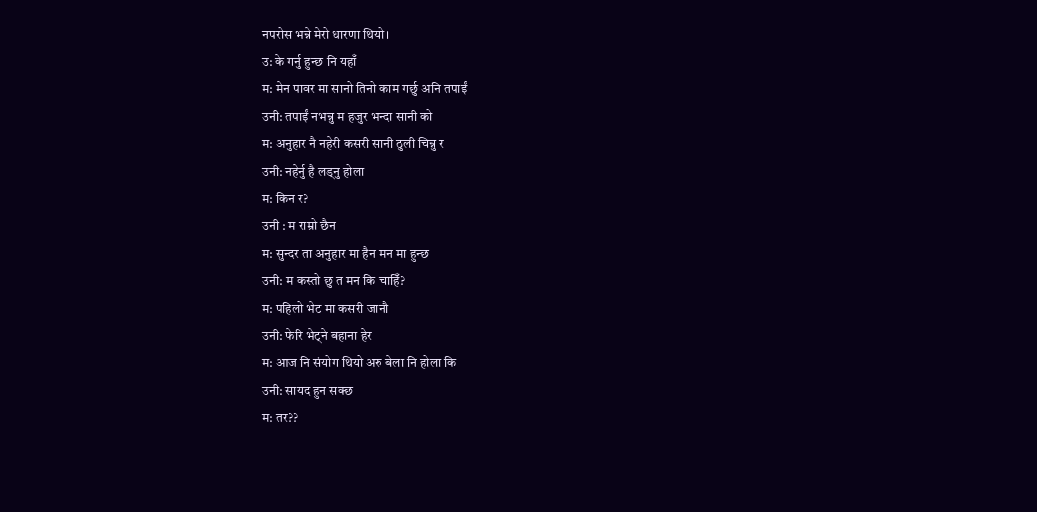नपरोस भन्ने मेरो धारणा थियो।
उ: के गर्नु हुन्छ नि यहाँ
म: मेन पावर मा सानो तिनो काम गर्छु अनि तपाईं
उनी: तपाईं नभन्नु म हजुर भन्दा सानी को
म: अनुहार नै नहेरी कसरी सानी ठुली चिन्नु र
उनी: नहेर्नु है लड्नु होला
म: किन र?
उनी : म राम्रो छैन
म: सुन्दर ता अनुहार मा हैन मन मा हुन्छ
उनी: म कस्तो छु त मन कि चाहिँ?
म: पहिलो भेट मा कसरी जानौ
उनी: फेरि भेट्ने बहाना हेर
म: आज नि संयोग थियो अरु बेला नि होला कि
उनी: सायद हुन सक्छ
म: तर??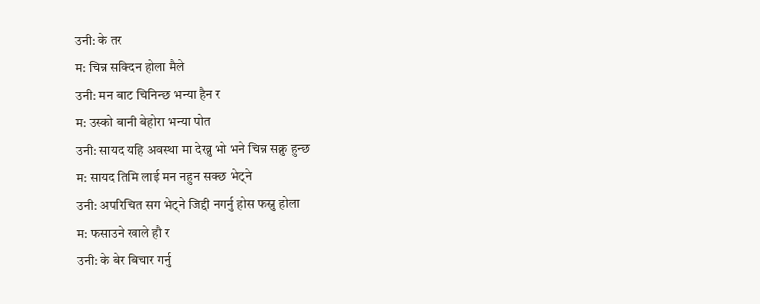उनी: के तर
म: चिन्न सक्दिन होला मैले
उनी: मन बाट चिनिन्छ भन्या हैन र
म: उस्को बानी बेहोरा भन्या पोत
उनी: सायद यहि अवस्था मा देख्नु भो भने चिन्न सक्नु हुन्छ
म: सायद तिमि लाई मन नहुन सक्छ भेट्ने
उनी: अपरिचित सग भेट्ने जिद्दी नगर्नु होस फस्नु होला
म: फसाउने खाले हौ र
उनी: के बेर बिचार गर्नु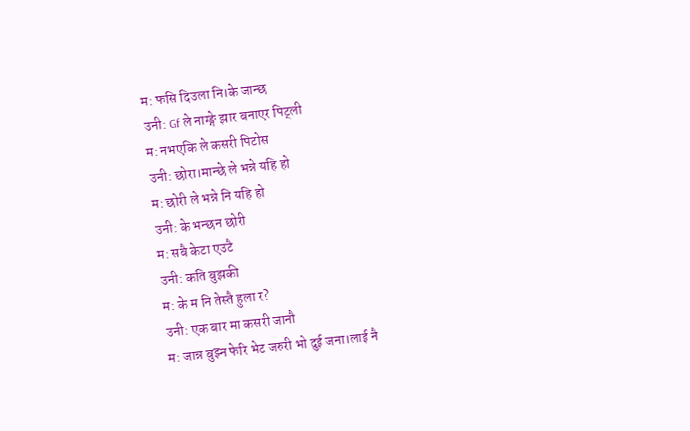म: फसि दिउला नि।के जान्छ
उनी: Gf ले नाग्ङ्गे झार बनाएर पिट्ली
म: नभएकि ले कसरी पिटोस
उनी: छोरा।मान्छे ले भन्ने यहि हो
म: छोरी ले भन्ने नि यहि हो
उनी: के भन्छन छोरी
म: सबै केटा एउटै
उनी: कति बुझकी
म: के म नि तेस्तै हुला र?
उनी: एक बार मा कसरी जानौ
म: जान्न बुझ्न फेरि भेट जरुरी भो दुई जना।लाई नै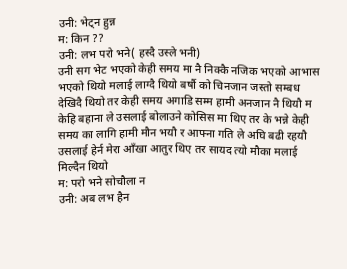उनी: भेट्न हुन्न
म: किन ??
उनी: लभ परो भने( हस्दै उस्ले भनी)
उनी सग भेट भएको केही समय मा नै निक्कै नजिक भएको आभास भएको थियो मलाई लाग्दै थियो बर्षौ को चिनजान जस्तो सम्बध देखिदै थियो तर केही समय अगाडि सम्म हामी अनजान नै थियौ म केहि बहाना ले उसलाई बोलाउने कोसिस मा थिए तर के भन्ने केही समय का लागि हामी मौन भयौ र आफ्ना गति ले अघि बढी रहयौ उसलाई हेर्न मेरा आँखा आतुर थिए तर सायद त्यो मौका मलाई मिल्दैन थियो
म: परो भने सोचौला न
उनी: अब लभ हैन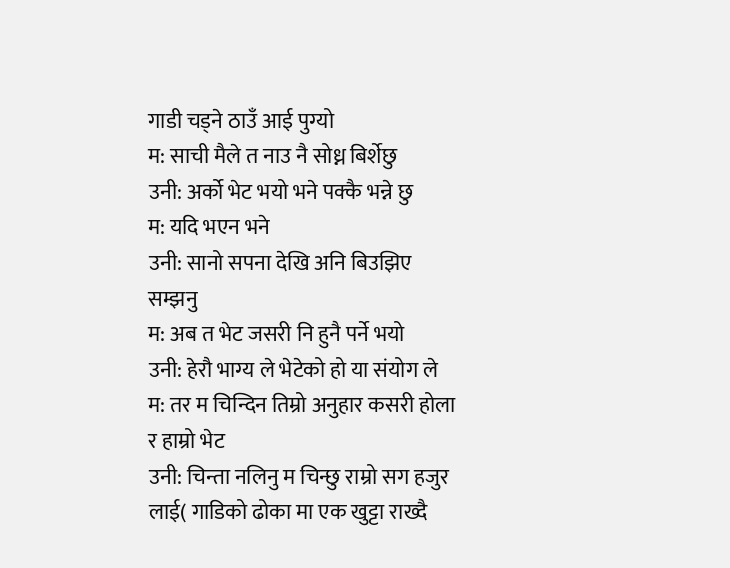गाडी चड्ने ठाउँ आई पुग्यो
म: साची मैले त नाउ नै सोध्न बिर्शेछु
उनी: अर्को भेट भयो भने पक्कै भन्ने छु
म: यदि भएन भने
उनी: सानो सपना देखि अनि बिउझिए सम्झनु
म: अब त भेट जसरी नि हुनै पर्ने भयो
उनी: हेरौ भाग्य ले भेटेको हो या संयोग ले
म: तर म चिन्दिन तिम्रो अनुहार कसरी होला र हाम्रो भेट
उनी: चिन्ता नलिनु म चिन्छु राम्रो सग हजुर लाई( गाडिको ढोका मा एक खुट्टा राख्दै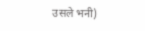उसले भनी)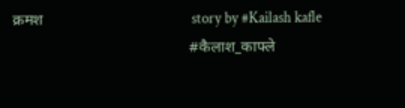क्रमश                                      story by #Kailash kafle
                                             #कैलाश_काफ्ले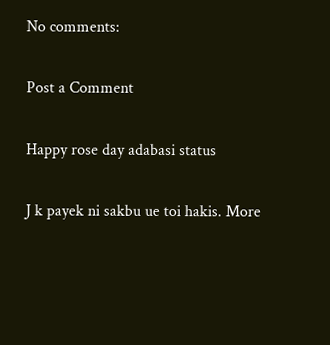No comments:

Post a Comment

Happy rose day adabasi status

J k payek ni sakbu ue toi hakis. More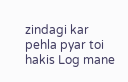zindagi kar pehla pyar toi hakis Log mane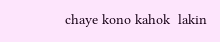chaye kono kahok  lakin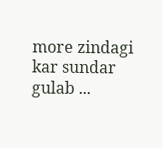more zindagi kar sundar gulab ...